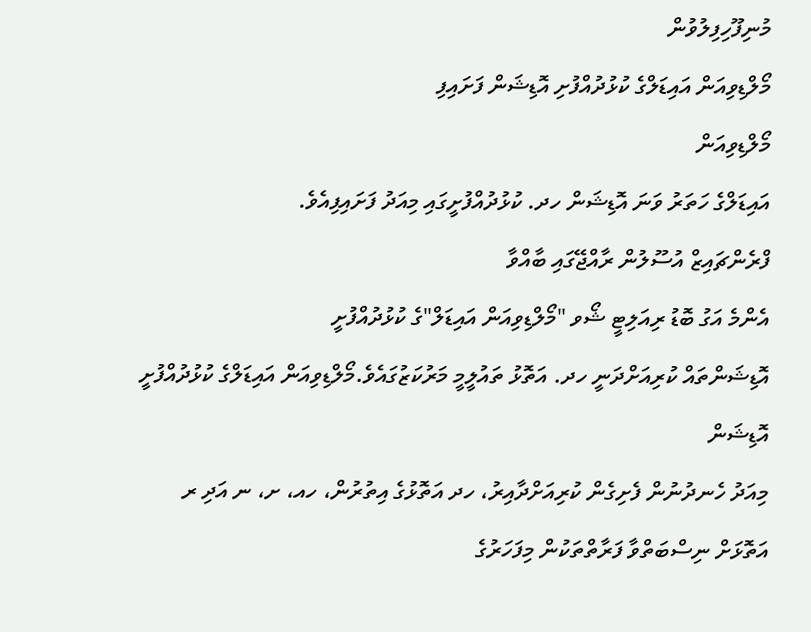މުނިފޫހިފިލުވުން
މޯލްޑިވިއަން އައިޑަލްގެ ކުޅުދުއްފުށި އޮޑިޝަން ފަށައިފި
މޯލްޑިވިއަން
އައިޑަލްގެ ހަތަރު ވަނަ އޮޑިޝަން ހދ. ކުޅުދުއްފުށީގައި މިއަދު ފަށައިފިއެވެ.
ފްރެންޗައިޒް އުސޫލުން ރާއްޖޭގައި ބާއްވާ
އެންމެ އަގު ބޮޑު ރިއަލިޓީ ޝޯވ "މޯލްޑިވިއަން އައިޑަލް"ގެ ކުޅުދުއްފުށީ
އޮޑިޝަންތައް ކުރިއަށްދަނީ ހދ. އަތޮޅު ތައުލީމީ މަރުކަޒުގައެވެ.މޯލްޑިވިއަން އައިޑަލްގެ ކުޅުދުއްފުށީ އޮޑިޝަން
މިއަދު ހެނދުނުން ފެށިގެން ކުރިއަށްދާއިރު، ހދ އަތޮޅުގެ އިތުރުން، ހއ، ށ، ނ އަދި ރ
އަތޮޅަށް ނިސްބަތްވާ ފަރާތްތަކުން މިފަހަރުގެ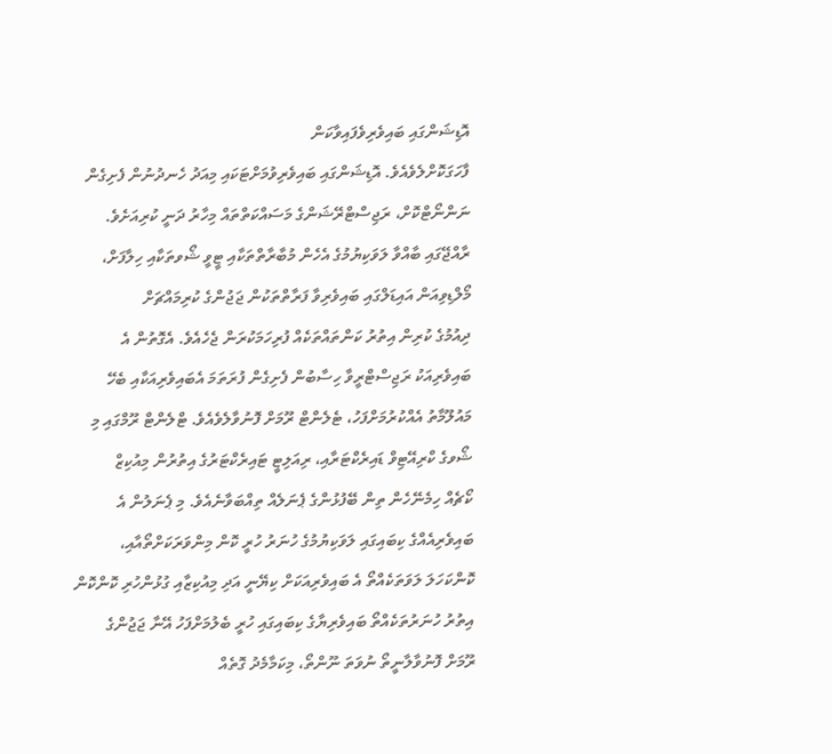އޮޑިޝަންގައި ބައިވެރިވެފައިވާކަން
ފާހަގަކޮށްލެވެއެވެ. އޮޑިޝަންގައި ބައިވެރިވުމަށްޓަކައި މިއަދު ހެނދުނުން ފެށިގެން
ނަންނޯޓްކޮށް، ރަޖިސްޓްރޭޝަންގެ މަސައްކަތްތައް މިހާރު ދަނީ ކުރިއަށެވެ.
ރާއްޖޭގައި ބާއްވާ ލަވަކިޔުމުގެ އެހެން މުބާރާތްތަކާއި ޓީވީ ޝޯވތަކާއި ހިލާފަށް،
މޯލްޑިވިއަން އައިޑަލްގައި ބައިވެރިވާ ފަރާތްތަކުން ޖަޖުންގެ ކުރިމައްޗަށް
ދިއުމުގެ ކުރިން އިތުރު ކަންތައްތަކެއް ފުރިހަމަކުރަން ޖެހެއެވެ. އެގޮތުން އެ
ބައިވެރިއަކު ރަޖިސްޓްރީވާ ހިސާބުން ފެށިގެން ފުރަތަމަ އެބައިވެރިއަކާއި ބެހޭ
މައުލޫމާތު އެއްކުރުމަށްފަހު، ޓެލެންޓް ރޫމަށް ފޮނުވާލެވެއެވެ. ޓްލެންޓް ރޫމްގައި މި
ޝޯވގެ ކްރިއޭޓިވް ޑައިރެކްޓަރާއި، ރިއަލިޓީ ޓައިރެކްޓަރުގެ އިތުރުން މިއުކިޒް
ކޯޗެއް ހިމެނޭހެން ތިން ބޭފުޅުންގެ ޕެނަލެއް ތިއްބަވާނެއެވެ. މި ޕެނަލުން އެ
ބައިވެރިއެއްގެ ކިބައިގައި ލަވަކިޔުމުގެ ހުނަރު ހުރީ ކޮން މިންވަރަކަށްތޯއާއި،
ކޮންކަހަލަ ލަވަތަކެއްތޯ އެ ބައިވެރިއަކަށް ކިޔޭނީ އަދި މިއުކިޒާއި ގުޅުންހުރި ކޮންކޮން
އިތުރު ހުނަރުތަކެއްތޯ ބައިވެރިޔާގެ ކިބައިގައި ހުރީ ބެލުމަށްފަހު އޭނާ ޖަޖުންގެ
ރޫމަށް ފޮނުވާލާނީތޯ ނުވަތަ ނޫންތޯ، މިކަމާމެދު ގޮތެއް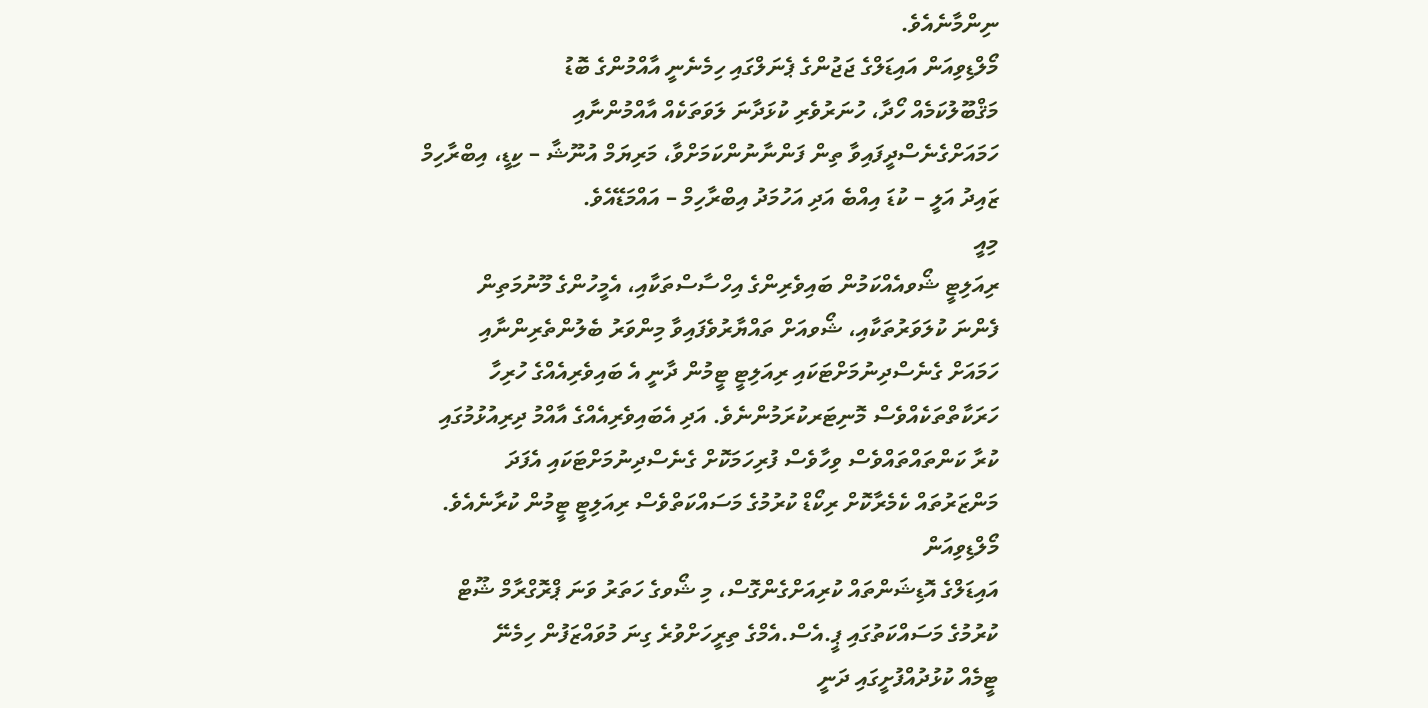ނިންމާނެއެވެ.
މޯލްޑިވިއަން އައިޑަލްގެ ޖަޖުންގެ ޕެނަލްގައި ހިމެނެނީ އާއްމުންގެ ބޮޑު
މަޤްބޫލުކަމެއް ހޯދާ، ހުނަރުވެރި ކުޅަދާނަ ލަވަތަކެއް އާއްމުންނާއި
ހަމައަށްގެނެސްދީފައިވާ ތިން ފަންނާނުންކަމަށްވާ، މަރިޔަމް އުނޫޝާ – ކިޑީ، އިބްރާހިމް
ޒައިދު އަލީ – ކުޑަ އިއްބެ އަދި އަހުމަދު އިބްރާހިމް – އައްމަޑޭއެވެ.
މިއީ
ރިއަލިޓީ ޝޯވއެއްކަމުން ބައިވެރިންގެ އިހްސާސްތަކާއި، އެމީހުންގެ މޫނުމަތިން
ފެންނަ ކުލަވަރުތަކާއި، ޝޯވއަށް ތައްޔާރުވެފައިވާ މިންވަރު ބެލުންތެރިންނާއި
ހަމައަށް ގެނެސްދިނުމަށްޓަކައި ރިއަލިޓީ ޓީމުން ދާނީ އެ ބައިވެރިއެއްގެ ހުރިހާ
ހަރަކާތްތަކެއްވެސް މޮނިޓަރކުރަމުންނެވެ. އަދި އެބައިވެރިއެއްގެ އާއްމު ދިރިއުޅުމުގައި
ކުރާ ކަންތައްތައްވެސް ވިހާވެސް ފުރިހަމަކޮށް ގެނެސްދިނުމަށްޓަކައި އެފަދަ
މަންޒަރުތައް ކެމެރާކޮށް ރިކޯޑް ކުރުމުގެ މަސައްކަތްވެސް ރިއަލިޓީ ޓީމުން ކުރާނެއެވެ.
މޯލްޑިވިއަން
އައިޑަލްގެ އޮޑިޝަންތައް ކުރިއަށްގެންގޮސް، މި ޝޯވގެ ހަތަރު ވަނަ ޕްރޮގްރާމް ޝޫޓް
ކުރުމުގެ މަސައްކަތުގައި ޕީ.އެސް.އެމްގެ ތިރީހަށްވުރެ ގިނަ މުވައްޒަފުން ހިމެނޭ
ޓީމެއް ކުޅުދުއްފުށީގައި ދަނީ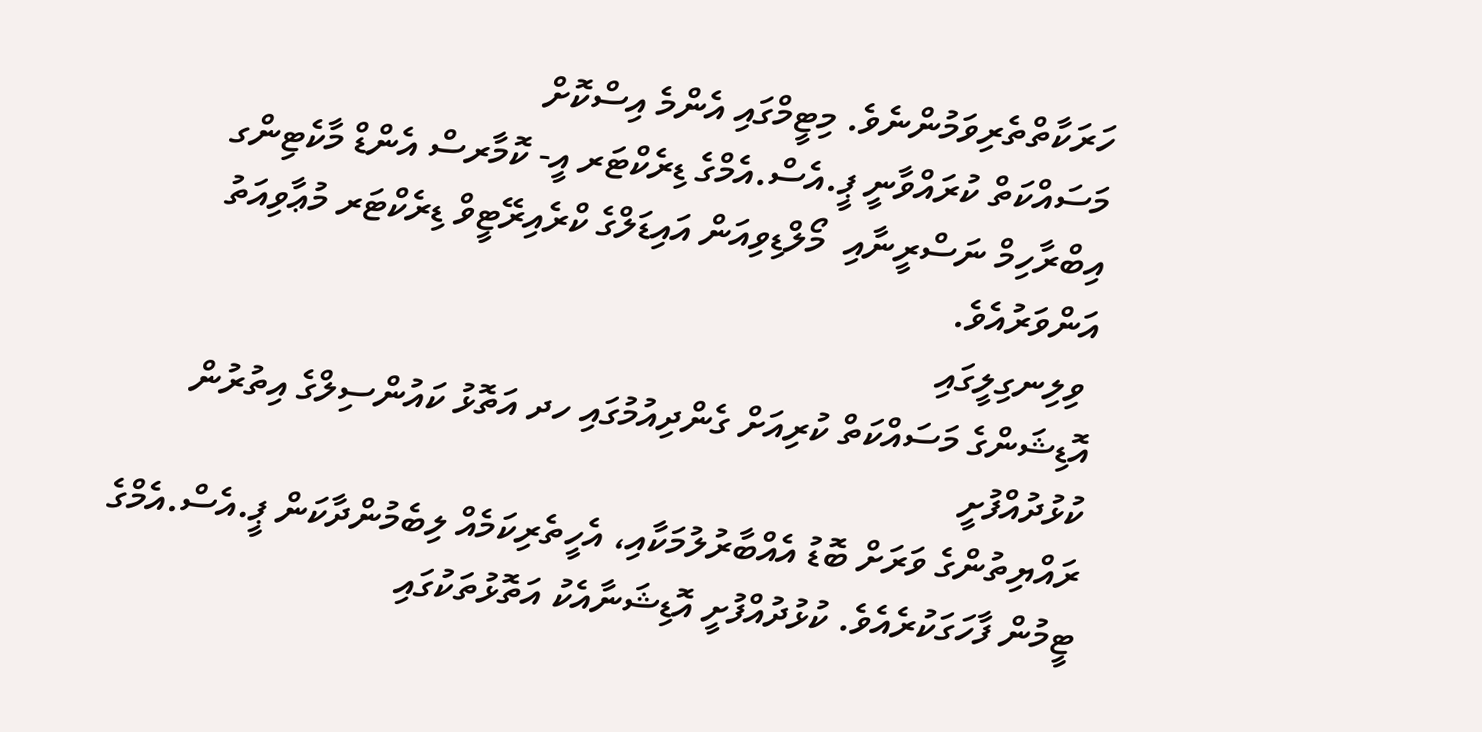ހަރަކާތްތެރިވަމުންނެވެ. މިޓީމްގައި އެންމެ އިސްކޮށް
މަސައްކަތް ކުރައްވާނީ ޕީ.އެސް.އެމްގެ ޑިރެކްޓަރ އީ- ކޮމާރސް އެންޑް މާކެޓިންގ
އިބްރާހިމް ނަސްރީނާއި  މޯލްޑިވިއަން އައިޑަލްގެ ކްރެއިރޭޓީވް ޑިރެކްޓަރ މުޢާވިއަތު
އަންވަރުއެވެ.
 ވިލިނގިލީގައި
އޮޑިޝަންގެ މަސައްކަތް ކުރިއަށް ގެންދިއުމުގައި ހދ އަތޮޅު ކައުންސިލްގެ އިތުރުން ކުޅުދުއްފުށީ
ރައްޔިތުންގެ ވަރަށް ބޮޑު އެއްބާރުލުމަކާއި، އެހީތެރިކަމެއް ލިބެމުންދާކަން ޕީ.އެސް.އެމްގެ
ޓީމުން ފާހަގަކުރެއެވެ. ކުޅުދުއްފުށީ އޮޑިޝަނާއެކު އަތޮޅުތަކުގައި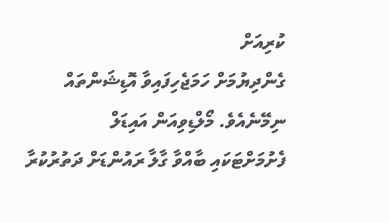ކުރިއަށް
ގެންދިޔުމަށް ހަމަޖެހިފައިވާ އޮޑިޝަންތައް ނިމޭނެއެވެ. މޯލްޑިވިއަން އައިޑަލް
ފެށުމަށްޓަކައި ބާއްވާ ގާލާ ރައުންޑަށް ދަތުރުކުރާ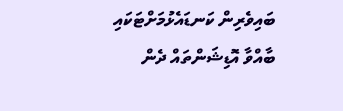ބައިވެރިން ކަނޑައެޅުމަށްޓަކައި
ބާއްވާ އޮޑިޝަންތައް ދެން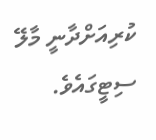ކުރިއަށްދާނީ މާލޭ ސިޓީގައެވެ.